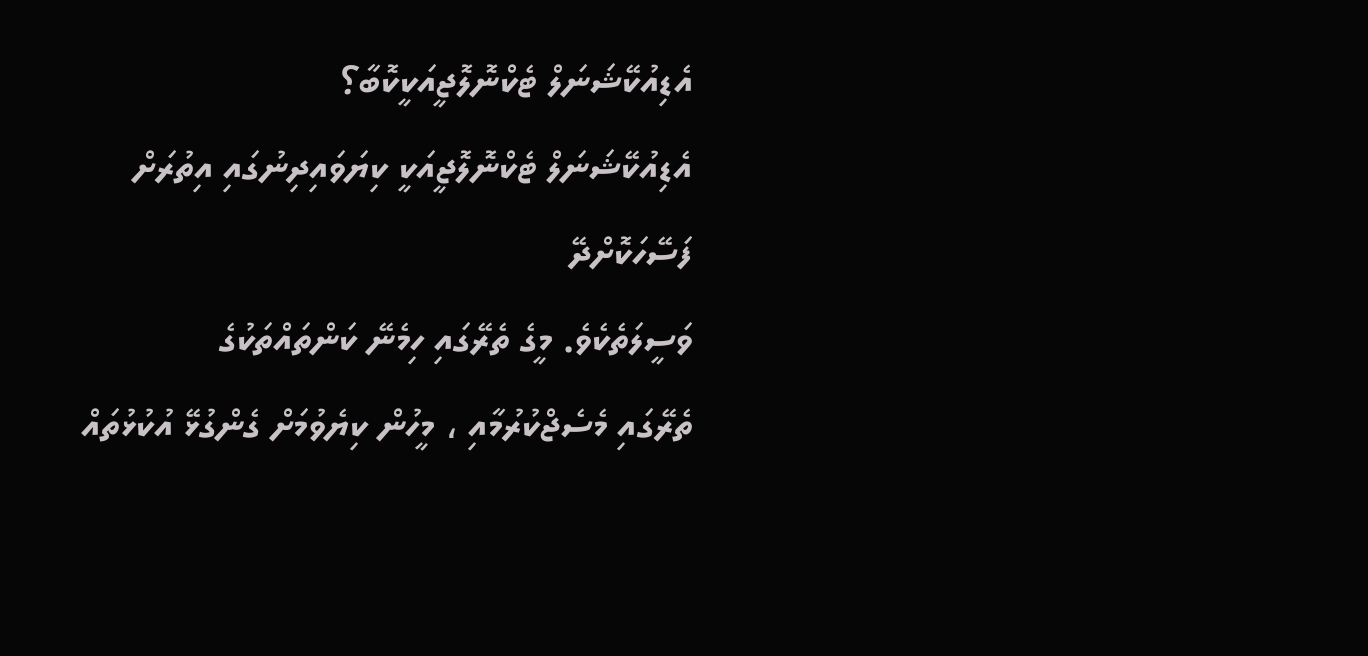އެޑިއުކޭޝަނަލް ޓެކްނޮލޮޖީއަކީކޮބާ؟
އެޑިއުކޭޝަނަލް ޓެކްނޮލޮޖީއަކީ ކިޔަވައިދިނުގައި އިތުރަށް ފަސޭހަކޮށްދޭ
ވަސީލަތެކެވެ. މީގެ ތެރޭގައި ހިމެނޭ ކަންތައްތަކުގެ
ތެރޭގައި މެސެޖްކުރުމާއި ، މީހުން ކިޔެވުމަށް ގެންގުޅޭ އުކުޅުތައް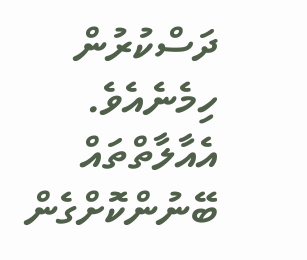ދަސްކުރުން ހިމެނެއެވެ.
އެއާލާތްތައް ބޭނުންކޮށްގެން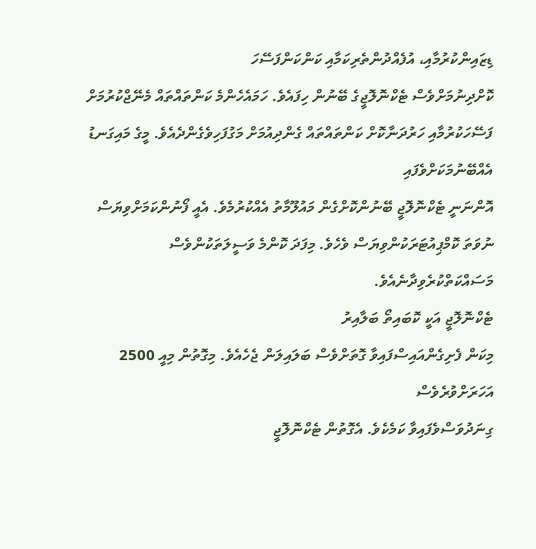ޑިޒައިންކުރުމާއި، އުފެއްދުންތެރިކަމާއި ކަންކަންފަސޭހަ
ކޮށްދިނުމަށްވެސް ޓެކްނޮލޮޖީގެ ބޭނުން ހިފައެވެ. ހަމައެހެންމެ ކަންތައްތައް މެނޭޖްކުރުމަށް
ފަސޭހަކުރުމާއި ހަރުދަނާކޮށް ކަންތައްތައް ގެންދިއުމަށް މަގުފަހިވެގެންދެއެވެ. މީގެ މައިގަނޑު އެއްބޭނުމަކަށްވެފައި
އޮންނަނީ ޓެކްނޮލޮޖީ ބޭނުންކޮށްގެން މައުލޫމާތު އެއްކުރުމެވެ. އެއީ ފޯނުންކަމަށްވިޔަސް
ނުވަތަ ކޮމްޕިއުޓަރަކުންވިޔަސް ވެހެވެ. މިފަދަ ކޮންމެ ވަސީލަތަކުންވެސް މަސައްކަތްކުރެވިދާނެއެވެ.
ޓެކްނޮލޮޖީ އަކީ ކޮބައިތޯ ބަލާއިރު
މިކަން ފެށިގެންއައިސްފައިވާ ގޮތަށްވެސް ބަލައިލަން ޖެހެއެވެ. މިގޮތުން މިއީ 2500 އަހަރަށްވުރެވެސް
ގިނަދުވަސްވެފައިވާ ކަމެކެވެ. އެގޮތުން ޓެކްނޮލޮޖީ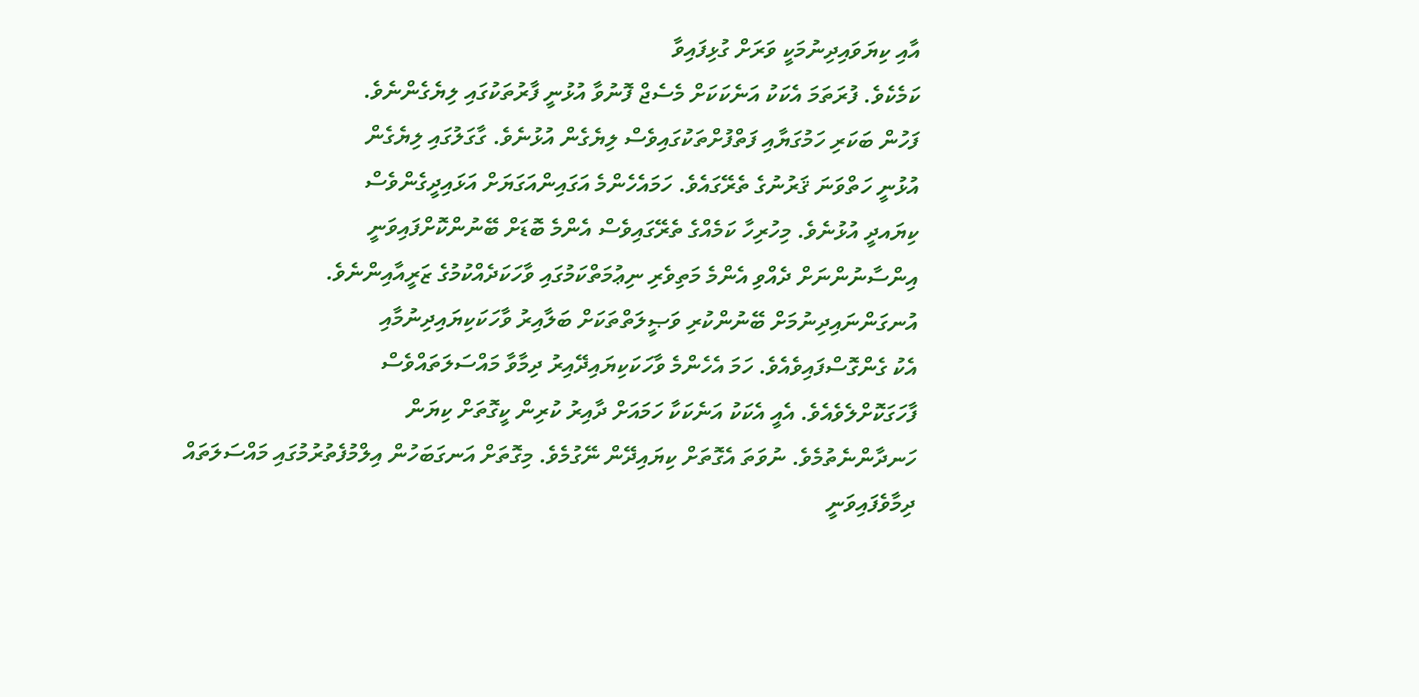އާއި ކިޔަވައިދިނުމަކީ ވަރަށް ގުޅިފައިވާ
ކަމެކެވެ. ފުރަތަމަ އެކަކު އަނެކަކަށް މެސެޖް ފޮނުވާ އުޅުނީ ފާރުތަކުގައި ލިޔެގެންނެވެ.
ފަހުން ބަކަރި ހަމުގަޔާއި ފަތްފުށްތަކުގައިވެސް ލިޔެގެން އުޅުނެވެ. ގާގަލުގައި ލިޔެގެން
އުޅުނީ ހަތްވަނަ ޤަރުނުގެ ތެރޭގައެވެ. ހަމައެހެންމެ އަގައިންއަގަޔަށް އަޅައިދީގެންވެސް
ކިޔައދީ އުޅުނެވެ. މިހުރިހާ ކަމެއްގެ ތެރޭގައިވެސް އެންމެ ބޮޑަށް ބޭނުންކޮށްފައިވަނީ
އިންސާނުންނަށް ދެއްވި އެންމެ މަތިވެރި ނިޢުމަތްކަމުގައި ވާހަކަދެއްކުމުގެ ޒަރީއާއިންނެވެ.
އުނގަންނައިދިނުމަށް ބޭނުންކުރި ވަޞީލަތްތަކަށް ބަލާއިރު ވާހަކަކިޔައިދިނުމާއި
އެކު ގެންގޮސްފައިވެއެވެ. ހަމަ އެހެންމެ ވާހަކަކިޔައިދޭއިރު ދިމާވާ މައްސަލަތައްވެސް
ފާހަގަކޮށްލެވެއެވެ. އެއީ އެކަކު އަނެކަކާ ހަމައަށް ދާއިރު ކުރިން ކީގޮތަށް ކިޔަން
ހަނދާންނެތުމެވެ. ނުވަތަ އެގޮތަށް ކިޔައިދޭން ނޭގުމެވެ. މިގޮތަށް އަނގަބަހުން އިލްމުފެތުރުމުގައި މައްސަލަތައް
ދިމާވެފައިވަނީ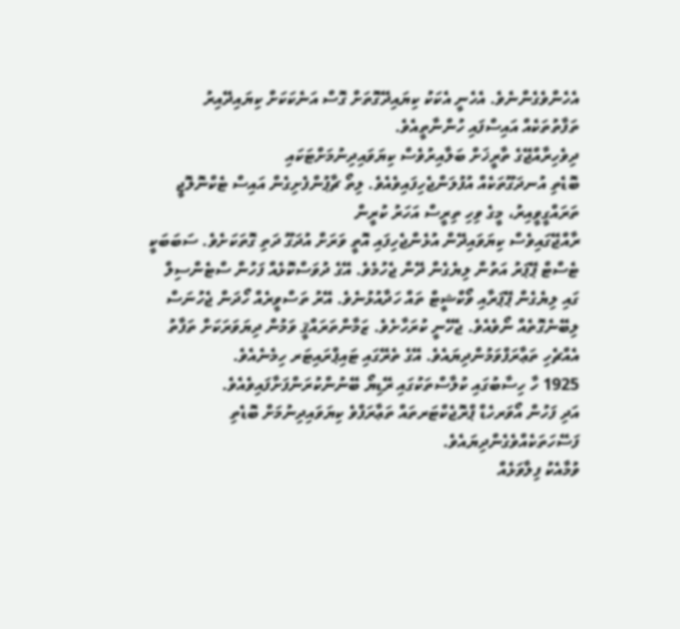އެހެންވެގެންނެވެ. އެހެނީ އެކަކު ކިޔައިދޭގޮތަށް ގޮސް އަނެކަކަށް ކިޔައިދޭއިރު
ތަފާތުތަކެއް އައިސްފައި ހުންނާތީއެވެ.
ދިވެހިރާއްޖޭގެ ތާރީޚަށް ބަލާއިރުވެސް ކިޔަވައިދިނުމަށްޓަކައި
ބޮޑެތި އުނދަގޫތަކެއް އުފުލަންޖެހިފައިވެއެވެ. ލިތޯ ޗާޕުންފެށިގެން އައިސް ޓެކްނޮލޮޖީ
ތަރައްގީވީއިރު، މީގެ ވިހި ތިރީސް އަހަރު ކުރީން
ރާއްޖޭގައިވެސް ކިޔަވައިދޭން އުޅެންޖެހިފައި އޮތީ ވަރަށް އުދަގޫ ދަތި ގޮތަކަށެވެ. ސަބަބަކީ
ޓެސްޓް ޕޭޕަރު އަތުން ލިޔެގެން ދޭން ޖެހުމެވެ. އޭގެ ދުވަސްކޮޅެއް ފަހުން ސްޓެންސިލް
ގައި ލިޔެގެން ޕޭޕަރާއި ވޯކްޝީޓް ތައް ހަދާއުޅުނެވެ. އޭރު ތަސްވީރެއް ހޯދަން ޖެހުނަސް
ލިބޭނެގޮތެއް ނޯވެއެވެ. ޖެހޭނީ ކުރަހާށެވެ. ޒަމާންތަރައްޤީ ވަމުން ދިޔަވަރަކަށް ތަފާތު
އެއްޗެހި ތަޢާރަފްވަމުންދިޔައެވެ. އޭގެ ތެރޭގައި ޓައިޕްރައިޓަރ ހިމެނެއެވެ.
1925 ހާ ހިސާބުގައި ކުލާސްތަކުގައި ރޭޑިޔޯ ބޭނުންކުރަންފަށާފައިވެއެވެ.
އަދި ފަހުން އޯވަރހެޑް ޕްރޮޖެކްޓަރތައް ތަޢާރަފްވެ ކިޔަވައިދިނުމަށް ބޮޑެތި ފަސޭހަތަކެއްވެގެންދިޔައެވެ.
ވުމާއެކު ފިލާވަޅެއް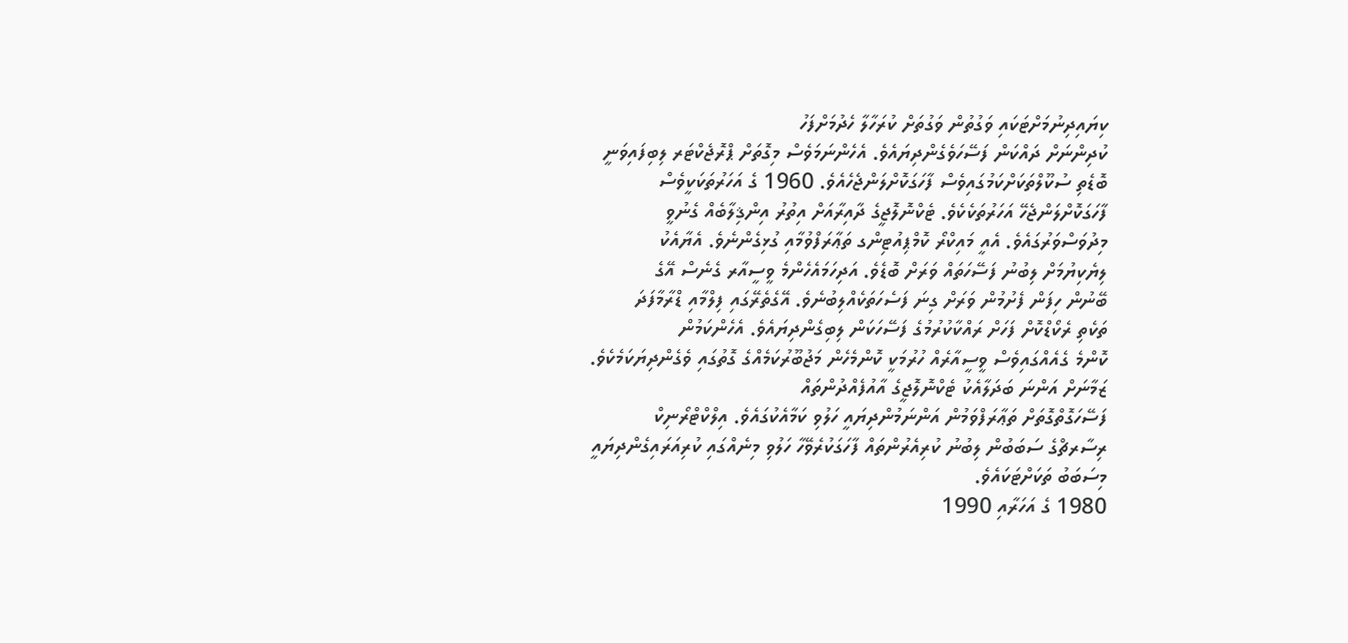ކިޔައިދިނުމަށްޓަކައި ވަގުތުން ވަގުތަށް ކުރަހާލާ ހެދުމަށްފަހު
ކުދިންނަށް ދައްކަން ފަސޭހަވެގެންދިޔައެވެ. އެހެންނަމަވެސް މިގޮތަށް ޕްރޮޖެކްޓަރ ލިބިފައިވަނީ
ބޮޑެތި ސުކޫލްތަކަށްކަމުގައިވެސް ފާހަގަކޮށްލަންޖެހެއެވެ. 1960 ގެ އަހަރުތަކަކީވެސް
ފާހަގަކޮށްލަންޖެހޭ އަހަރުތަކެކެވެ. ޓެކްނޮލޮޖީގެ ދާއިރާއަށް އިތުރު އިންޤިލާބެއް ގެނުވީ
މިދުވަސްވަރުގައެވެ. އެއީ މައިކްރޯ ކޮމްޕިއުޓިންގ ތަޢާރަފްވުމާއި ގުޅިގެންނެވެ. އެޔާއެކު
ލިޔެކިޔުމަށް ލިބުނު ފަސޭހަތައް ވަރަށް ބޮޑެވެ. އަދިހަމައެހެންމެ ވީސީއާރ ގެނެސް އޭގެ
ބޭނުން ހިފަން ފެށުމުން ވަރަށް ގިނަ ފަސެހަތަކެއްލިބުނެވެ. އޭގެތެރޭގައި ފިލްމާއި ޑްރާމާފަދަ
ތަކެތި ރެކޯޑްކޮށް ފަހަށް ރައްކާކުރުމުގެ ފަސޭހަކަން ލިބިގެންދިޔައެވެ. އެހެންކަމުން
ކޮންމެ ގެއެއްގައިވެސް ވީސީއާރެއް ހުރުމަކީ ކޮންމެހެން މަޖުބޫރުކަމެއްގެ ގޮތުގައި ވެގެންދިޔަކަމެކެވެ.
ޒަމާނަށް އަންނަ ބަދަލާއެކު ޓެކްނޮލޮޖީގެ އާއުފެއްދުންތައް
ފަސޭހަގޮތްގޮތަށް ތަޢާރަފްވަމުން އަންނަމުންދިޔައީ ހަލުވި ކަމާއެކުގައެވެ. އިލްކްޓްރޯނިކް
ރިސާރޗްގެ ސަބަބުން ލިބުނު ކުރިއެރުންތައް ފާހަގަކުރެވޭހާ ހަލުވި މިނެއްގައި ކުރިއަރައިގެންދިޔައީ
މިސަބަބު ތަކަށްޓަކައެވެ.
1980 ގެ އަހަރާއި 1990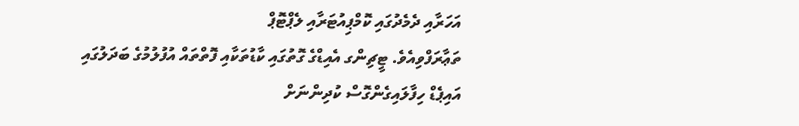އަހަރާއި ދެމެދުގައި ކޮމްޕިއުޓަރާއި ލެޕްޓޮޕް
ތަޢާރަފްވިއެވެ. ޓީޗިންގ އެއިޑްގެ ގޮތުގައި ކާޑުތަކާއި ފޮތްތައް އުފުލުމުގެ ބަދަލުގައި
އައިޕެޑް ހިފާލައިގެންގޮސް ކުދިންނަށް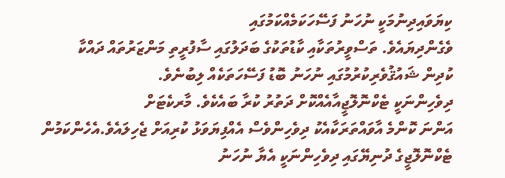ކިޔަވައިދިނުމަކީ ނުހަނު ފަސޭހަކަމެއްކަމުގައި
ވެގެންދިޔައެވެ. ތަސްވީރުތަކާއި ކާޑުތަކުގެ ބަދަލުގައި ސާފުރީތި މަންޒަރުތައް ދައްކާ
ކުދިން ޝައުޤުވެރިކުރުމުގައި ނުހަނު ބޮޑު ފަސޭހަތަކެއް ލިބުނެވެ.
ދިވެހިންނަކީ ޓެކްނޮލޮޖީއާއެއްކޮށް ދަތުރު ކުރާ ބައެކެވެ. މާރކެޓަށް
އަންނަ ކޮންމެ އާވައްތަރަކާއެކު ދިވެހިންވެސް އެއްފިޔަވަޅު ކުރިއަށް ޖެހިލައެވެ.އެހެންކަމުން
ޓެކްނޮލޮޖީގެ ދުނިޔޭގައި ދިވެހިންނަކީ އެޔާ ނުހަނު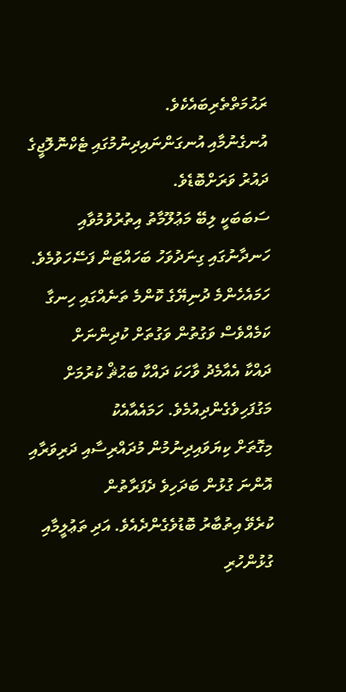ރަޙުމަތްތެރިބައެކެވެ.
އުނގެނުމާއި އުނގަންނައިދިނުމުގައި ޓެކްނޮލޮޖީގެ ދައުރު ވަރަށްބޮޑެވެ.
ސަބަބަކީ ލިބޭ މަޢުލޫމާތު އިތުރުވުމުވާއި ހަނދާނުގައި ގިނަދުވަހު ބަހައްޓަން ފަސޭހަވުމެވެ.
ހަމައެހެންމެ ދުނިޔޭގެ ކޮންމެ ތަނެއްގައި ހިނގާ ކަމެއްވެސް ވަގުތުން ވަގުތަށް ކުދިންނަށް
ދައްކާ އެއާމެދު ވާހަކަ ދައްކާ ބަޙުޘް ކުރުމަށް މަގުފަހިވެގެންދިއުމެވެ. ހަމައެއާއެކު
މިގޮތަށް ކިޔަވައިދިނުމުން މުދައްރިސާއި ދަރިވަރާއި އޮންނަ ގުޅުން ބަދަހިވެ ދެފަރާތުން
ކުރެވޭ އިތުބާރު ބޮޑުވެގެންދެއެވެ. އަދި ތަޢުލީމާއި ގުޅުންހުރި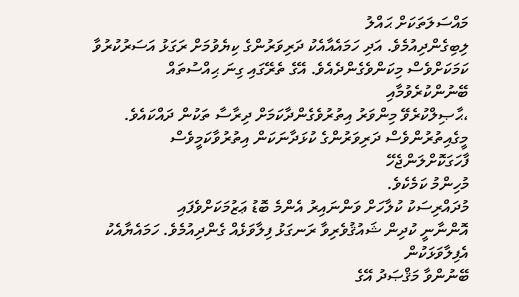މައްސަލަތަކަށް ޙައްލު
ލިބިގެންދިއުމެވެ. އަދި ހަމައެއާއެކު ދަރިވަރުންގެ ކިޔެވުމަށް ރަގަޅު އަސަރުކުރުވާ
ކަމަކަށްވެސް މިކަންވެގެންދެއެވެ. އޭގެ ތެރޭގައި ގިނަ ޙިއްސުތައް ބޭނުންކުރެވުމާއި
،ޙާޞިލްކުރެވޭ މިންވަރު އިތުރުވެގެންދާކަމަށް ދިރާސާ ތަކުން ދައްކައެވެ. މީގެއިތުރުންވެސް ދަރިވަރުންގެ ކުޅަދާނަކަން އިތުރުވާކަމީވެސް ފާހަގަކޮށްލަންޖެހޭ
މުހިންމު ކަމެކެވެ.
މުދައްރިސަކު ކުލާހަށް ވަންނައިރު އެންމެ ބޮޑު ޢަޒުމަކަށްވެފައި
އޮންނާނީ ކުދިން ޝައުޤުވެރިވާ ރަނގަޅު ފިލާވަޅެއް ގެންދިއުމެވެ. ހަމައެޔާއެކު އެފިލާވަޅަކުން
ބޭނުންވާ މަޤްޞަދު އޭގެ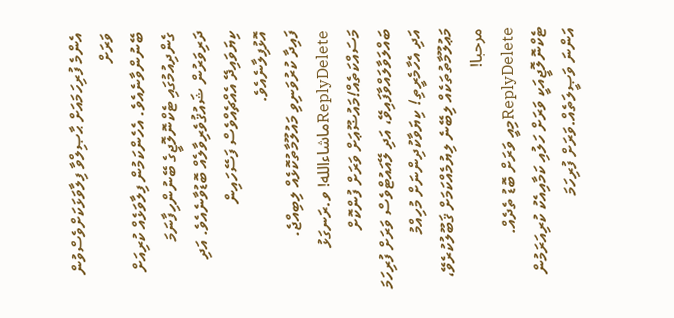އެންމެ ފުރިހަމައަށް ޙާޞިލްވާ ފިލާވަޅަކަށްވެސްވުން ވަރަށް
ބޭނުންވާނެއެވެ. އެހެންކަމުން ފިލާވަޅެއް ކުރިއަށް ގެންދިއުމުގައި ޓެކްނޮލޮޖީގެ ބޭނުންހިފާނަމަ
ދަރިވަރުން ޝައުޤުވެރިވާލެއް ބޮޑުވާނެއެވެ. އަދި ކިޔަވައިދޭ އެއްޗެއްވެސް ފަސޭހައިން
އޮޅުފިލާނެއެވެ.
ފައިދާ ކުރުވަނިވި މައުލޫމާތުކޮޅެއް ލިބިއްޖެ.
ReplyDeleteماشاءالله! ވ.ރަނގަޅު މަސައްކަތެއް!މައުޟޫޢަށް ވަރަށް ފުންކޮށް ބައްލަވާލައްވާފައިވޭ، އަދި ލޭއައުޓްވެސް ވަރަށް ފުރިހަމަ އަދި އެހާމެރީތި! ކިޔަވާކުދިންނަށް މުހިއްމު މަޢުލޫމާތުތަކެއް ލިބޭނެ ލިޔުމެއްކަމަށް ޤަބޫލުކުރެވޭ، مرحبا!
ReplyDeleteމިއީ ވަރަށް ބޮޑު ތެދެއް. ޓެކްނޮލޮޖީއަކީ ވަރަށް ހަލުއި ކަމާއިއެކު ކުރިއަރަމުން އަންނަ ވަޞީލަތެއް.ވަރަށް ފުރިހަމަ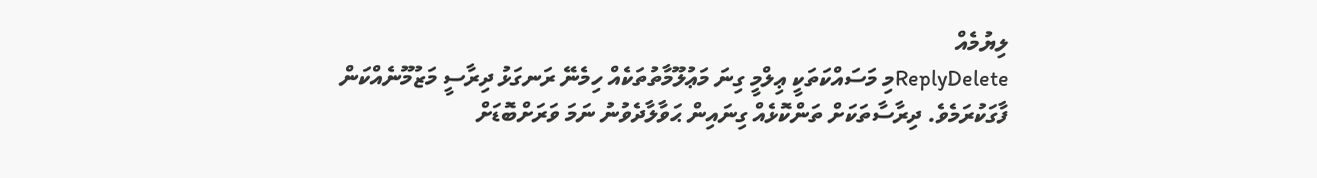ލިޔުމެއް
ReplyDeleteމި މަސައްކަތަކީ ޢިލްމީ ގިނަ މަޢުލޫމާތުތަކެއް ހިމެނޭ ރަނގަޅު ދިރާސީ މަޒުމޫނެއްކަން ފާގަކުރަމެވެ. ދިރާސާތަކަށް ތަންކޮޅެއް ގިނައިން ޙަވާލާދެވުނު ނަމަ ވަރަށްބޮޑަށް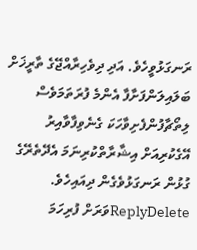ރަނގަޅުވީހެވެ. އަދި ދިވެހިރާއްޖޭގެ ތާރީޚަށް ބަލައިލަންފަށާފާ އެންމެ ފުރަތަމަވެސް ލިތޯޗާފުންފެށިވާހަކަ ގެނެވިފާވާއިރު އޭގެކުރިއަށް އިޝާރާތްކުރިނަމަ އެދޭތެރޭގެ ގުޅުން ރަނގަޅުވެގެން ދިއައިހެވެ.
ReplyDeleteވަރަށް ފުރިހަމަ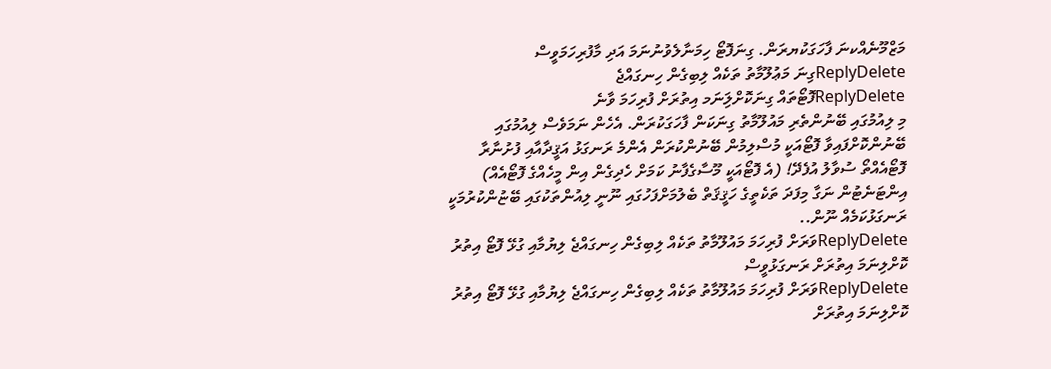މަޒްމޫނެއްކނަ ފާހަގަކުޔރަން. ގިނަފޮޓޯ ހިމަނާލެވުނުނަމަ އަދި މާފުރިހަމަވީސް
ReplyDeleteގިނަ މަޢުލޫމާތު ތަކެއް ލިބިގެން ހިނގައްޖެ
ReplyDeleteފޮޓޯތައް ގިނަކޮށްލިަނަމ އިތުރަށް ފުރިހަމަ ވާނެ
މި ލިއުމުގައި ބޭނުންތެރި މައުލޫމާތު ގިނަކަން ފާހަގަކުރަން. އެހެން ނަމަވެސް ލިއުމުގައި ބޭނުންކޮށްފައިވާ ފޮޓޯއަކީ މުސްލިމުން ބޭނުންކުރަން އެންމެ ރަނގަޅު އަޤީދާއާއި ފުށުނާރާ ފޮޓޯއެއްތޯ ސުވާލު އުފެދޭ! (އެ ފޮޓޯއަކީ މޫސާގެފާނު ކަމަށް ހެދިގެން އިން މީހެއްގެ ފޮޓޯއެއް) އިންޓަނެޓުން ނަގާ މިފަދަ ތަކެތީގެ ހަޤީޤަތް ބެލުމަށްފަހުގައި ނޫނީ ލިއުންތަކުގައި ބޭޏުންކުރުމަކީ ރަނގަޅުކަމެއް ނޫން..
ReplyDeleteވަރަށް ފުރިހަމަ މައުލޫމާތު ތަކެއް ލިބިގެން ހިނގައްޖެ ލިޔުމާއި ގުޅޭ ފޮޓޯ އިތުރު ކޮށްލިނަމަ އިތުރަށް ރަނގަޅުވީސް
ReplyDeleteވަރަށް ފުރިހަމަ މައުލޫމާތު ތަކެއް ލިބިގެން ހިނގައްޖެ ލިޔުމާއި ގުޅޭ ފޮޓޯ އިތުރު ކޮށްލިނަމަ އިތުރަށް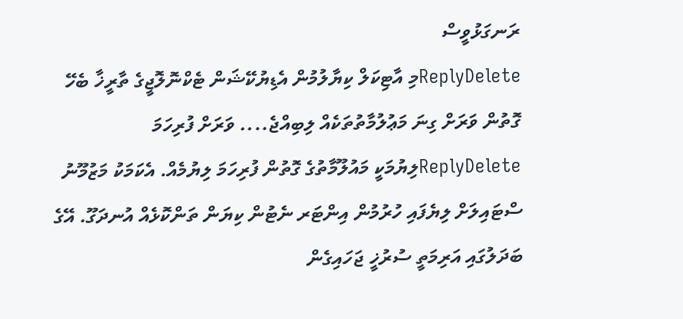ރަނގަޅުވީސް
ReplyDeleteމި އާޓިކަލް ކިޔާލުމުން އެޑިޔުކޭޝަން ޓެކްނޮލޮޖީގެ ތާރީޚާ ބެހޭ ގޮތުން ވަރަށް ގިނަ މަޢުލުމާތުތަކެއް ލިބިއްޖެ.... ވަރަށް ފުރިހަމަ
ReplyDeleteލިޔުމަކީ މައުލޫމާތުގެ ގޮތުން ފުރިހަމަ ލިޔުމެއް. އެކަމަކު މަޒުމޫނު ސްޓައިލަށް ލިޔެފައި ހުރުމުން އިންޓަރ ނެޓުން ކިޔަން ތަންކޮޅެއް އުނދަގޫ. އޭގެ ބަދަލުގައި އަރިމަތީ ސުރުޚީ ޖަހައިގެން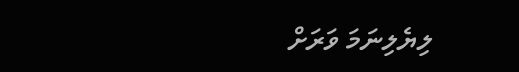ލިޔެލިނަމަ ވަރަށް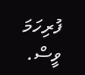ފުރިހަމަ ވީސް.